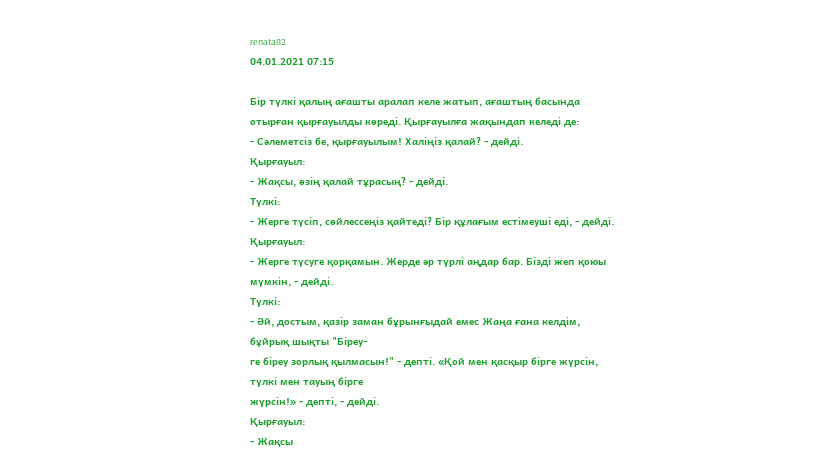renata82
04.01.2021 07:15

Бір түлкі қалың ағашты аралап келе жатып, ағаштың басында отырған қырғауылды көреді. Қырғауылға жақындап келеді де:
- Сәлеметсіз бе, қырғауылым! Халіңіз қалай? - дейді.
Қырғауыл:
- Жақсы, өзің қалай тұрасың? - дейді.
Түлкі:
- Жерге түсіп, сөйлессеңіз қайтеді? Бір құлағым естімеуші еді, - дейді.
Қырғауыл:
- Жерге түсуге қорқамын. Жерде әр түрлі аңдар бар. Бізді жеп қоюы мүмкін, - дейді.
Түлкі:
- Әй, достым, қазір заман бұрынғыдай емес Жаңа ғана келдім, бұйрық шықты "Біреу-
ге біреу зорлық қылмасын!" - депті. «Қой мен қасқыр бірге жүрсін, түлкі мен тауың бірге
жүрсін!» - депті, - дейді.
Қырғауыл:
- Жақсы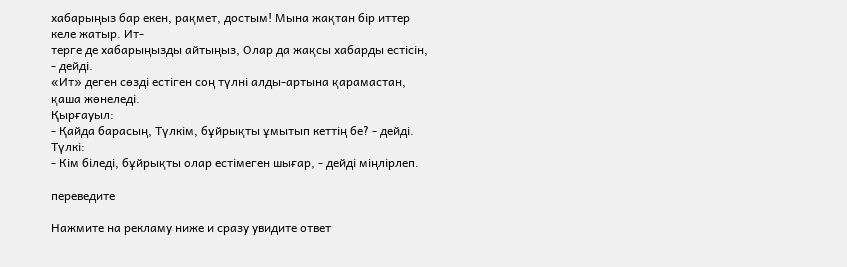хабарыңыз бар екен, рақмет, достым! Мына жақтан бір иттер келе жатыр. Ит-
терге де хабарыңызды айтыңыз, Олар да жақсы хабарды естісін, - дейді.
«Ит» деген сөзді естіген соң түлні алды-артына қарамастан, қаша жөнеледі.
Қырғауыл:
- Қайда барасың, Түлкім, бұйрықты ұмытып кеттің бе? - дейді.
Түлкі:
- Кім біледі, бұйрықты олар естімеген шығар, - дейді міңлірлеп.

переведите

Нажмите на рекламу ниже и сразу увидите ответ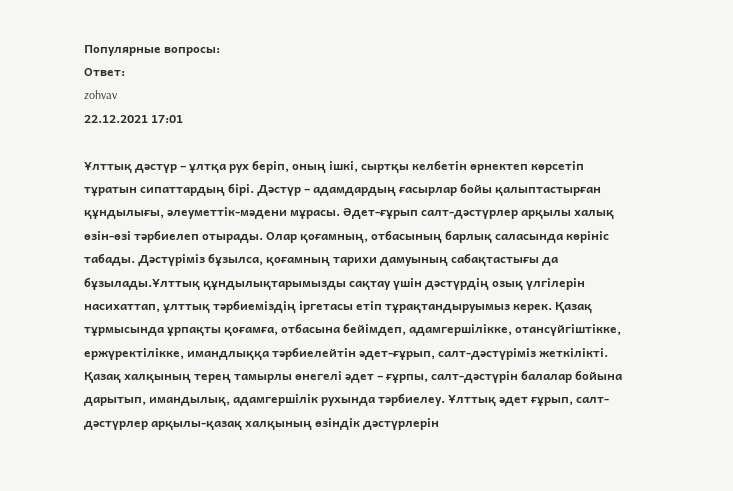Популярные вопросы:
Ответ:
zohvav
22.12.2021 17:01

Ұлттық дәстүр – ұлтқа рух беріп, оның ішкі, сыртқы келбетін өрнектеп көрсетіп тұратын сипаттардың бірі. Дәстүр – адамдардың ғасырлар бойы қалыптастырған құндылығы, әлеуметтік-мәдени мұрасы. Әдет-ғұрып салт-дәстүрлер арқылы халық өзін-өзі тәрбиелеп отырады. Олар қоғамның, отбасының барлық саласында көрініс табады. Дәстүріміз бұзылса, қоғамның тарихи дамуының сабақтастығы да бұзылады.Ұлттық құндылықтарымызды сақтау үшін дәстүрдің озық үлгілерін насихаттап, ұлттық тәрбиеміздің іргетасы етіп тұрақтандыруымыз керек. Қазақ тұрмысында ұрпақты қоғамға, отбасына бейімдеп, адамгершілікке, отансүйгіштікке, ержүректілікке, имандлыққа тәрбиелейтін әдет-ғұрып, салт-дәстүріміз жеткілікті. Қазақ халқының терең тамырлы өнегелі әдет – ғұрпы, салт-дәстүрін балалар бойына дарытып, имандылық, адамгершілік рухында тәрбиелеу. Ұлттық әдет ғұрып, салт-дәстүрлер арқылы-қазақ халқының өзіндік дәстүрлерін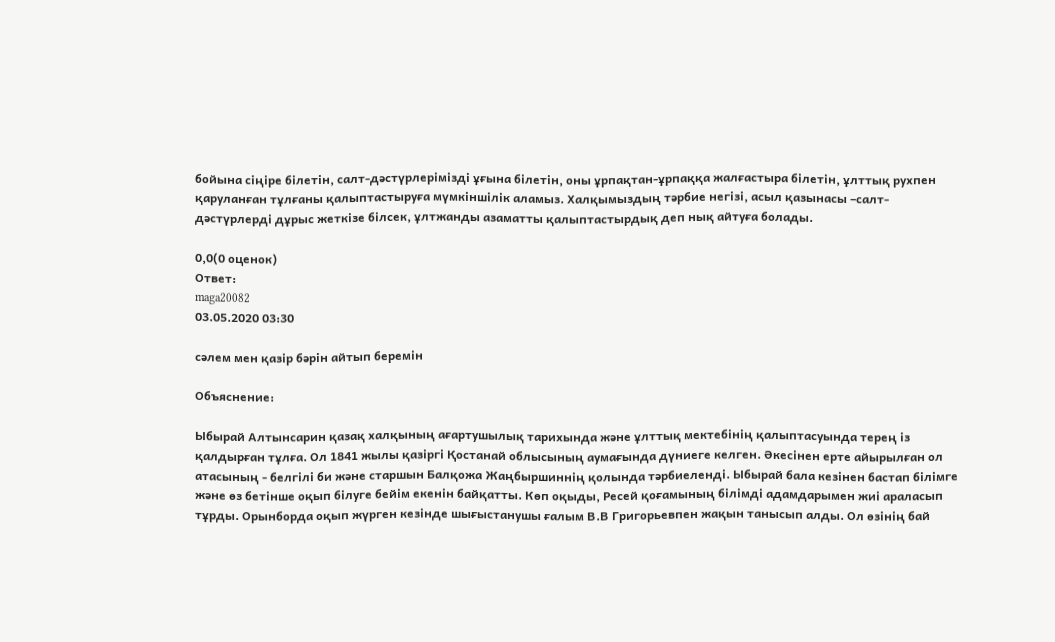бойына сіңіре білетін, салт-дәстүрлерімізді ұғына білетін, оны ұрпақтан-ұрпаққа жалғастыра білетін, ұлттық рухпен қаруланған тұлғаны қалыптастыруға мүмкіншілік аламыз. Халқымыздың тәрбие негізі, асыл қазынасы –салт-дәстүрлерді дұрыс жеткізе білсек, ұлтжанды азаматты қалыптастырдық деп нық айтуға болады.

0,0(0 оценок)
Ответ:
maga20082
03.05.2020 03:30

сәлем мен қазір бәрін айтып беремін

Объяснение:

Ыбырай Алтынсарин қазақ халқының ағартушылық тарихында және ұлттық мектебінің қалыптасуында терең із қалдырған тұлға. Ол 1841 жылы қазіргі Қостанай облысының аумағында дүниеге келген. Әкесінен ерте айырылған ол атасының - белгілі би және старшын Балқожа Жаңбыршиннің қолында тәрбиеленді. Ыбырай бала кезінен бастап білімге және өз бетінше оқып білуге бейім екенін байқатты. Көп оқыды, Ресей қоғамының білімді адамдарымен жиі араласып тұрды. Орынборда оқып жүрген кезінде шығыстанушы ғалым В.В Григорьевпен жақын танысып алды. Ол өзінің бай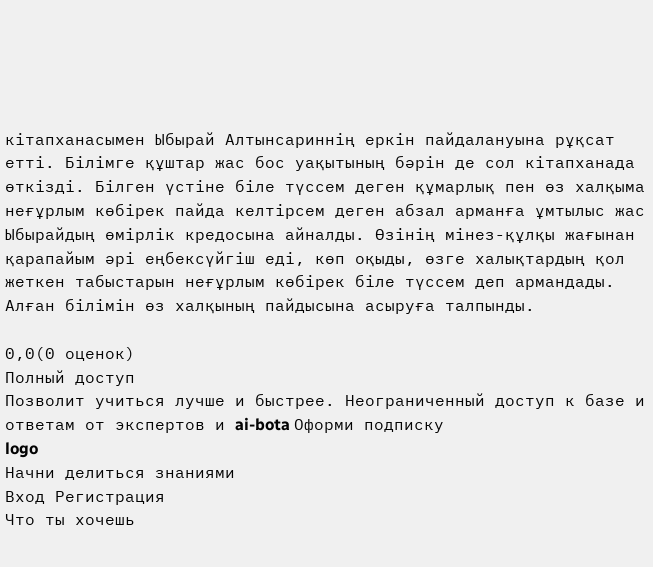кітапханасымен Ыбырай Алтынсариннің еркін пайдалануына рұқсат етті. Білімге құштар жас бос уақытының бәрін де сол кітапханада өткізді. Білген үстіне біле түссем деген құмарлық пен өз халқыма неғұрлым көбірек пайда келтірсем деген абзал арманға ұмтылыс жас Ыбырайдың өмірлік кредосына айналды. Өзінің мінез-құлқы жағынан қарапайым әрі еңбексүйгіш еді, көп оқыды, өзге халықтардың қол жеткен табыстарын неғұрлым көбірек біле түссем деп армандады. Алған білімін өз халқының пайдысына асыруға талпынды.

0,0(0 оценок)
Полный доступ
Позволит учиться лучше и быстрее. Неограниченный доступ к базе и ответам от экспертов и ai-bota Оформи подписку
logo
Начни делиться знаниями
Вход Регистрация
Что ты хочешь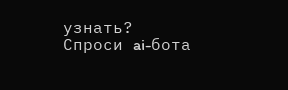узнать?
Спроси ai-бота